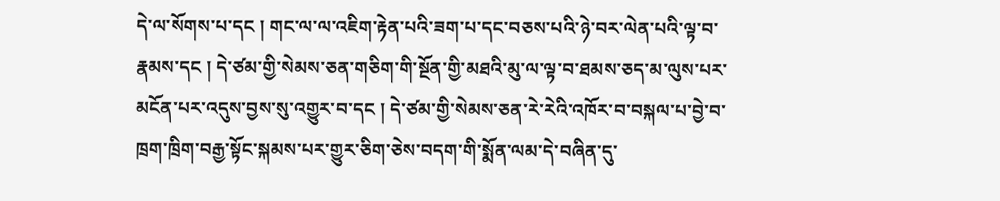དེ་ལ་སོགས་པ་དང ། གང་ལ་ལ་འཇིག་རྟེན་པའི་ཟག་པ་དང་བཅས་པའི་ཉེ་བར་ལེན་པའི་ལྟ་བ་རྣམས་དང ། དེ་ཙམ་གྱི་སེམས་ཅན་གཅིག་གི་སྔོན་གྱི་མཐའི་མུ་ལ་ལྟ་བ་ཐམས་ཅད་མ་ལུས་པར་མངོན་པར་འདུས་བྱས་སུ་འགྱུར་བ་དང ། དེ་ཙམ་གྱི་སེམས་ཅན་རེ་རེའི་འཁོར་བ་བསྐལ་པ་བྱེ་བ་ཁྲག་ཁྲིག་བརྒྱ་སྟོང་སྐམས་པར་གྱུར་ཅིག་ཅེས་བདག་གི་སྨོན་ལམ་དེ་བཞིན་དུ་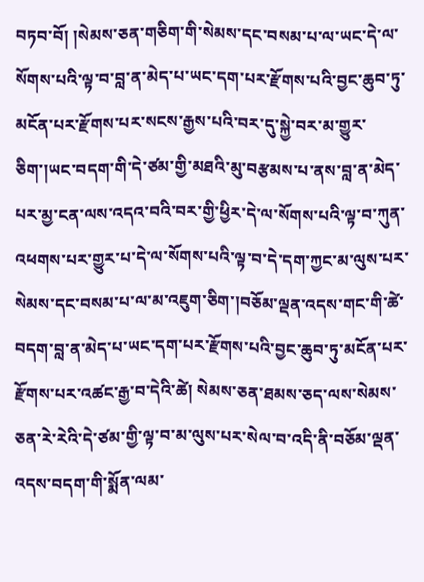བཏབ་བོ། །སེམས་ཅན་གཅིག་གི་སེམས་དང་བསམ་པ་ལ་ཡང་དེ་ལ་སོགས་པའི་ལྟ་བ་བླ་ན་མེད་པ་ཡང་དག་པར་རྫོགས་པའི་བྱང་ཆུབ་ཏུ་མངོན་པར་རྫོགས་པར་སངས་རྒྱས་པའི་བར་དུ་སྐྱེ་བར་མ་གྱུར་ཅིག་།ཡང་བདག་གི་དེ་ཙམ་གྱི་མཐའི་མུ་བརྩམས་པ་ནས་བླ་ན་མེད་པར་མྱ་ངན་ལས་འདའ་བའི་བར་གྱི་ཕྱིར་དེ་ལ་སོགས་པའི་ལྟ་བ་ཀུན་འཕགས་པར་གྱུར་པ་དེ་ལ་སོགས་པའི་ལྟ་བ་དེ་དག་ཀྱང་མ་ལུས་པར་སེམས་དང་བསམ་པ་ལ་མ་འཇུག་ཅིག་།བཅོམ་ལྡན་འདས་གང་གི་ཚེ་བདག་བླ་ན་མེད་པ་ཡང་དག་པར་རྫོགས་པའི་བྱང་ཆུབ་ཏུ་མངོན་པར་རྫོགས་པར་འཚང་རྒྱ་བ་དེའི་ཚེ། སེམས་ཅན་ཐམས་ཅད་ལས་སེམས་ཅན་རེ་རེའི་དེ་ཙམ་གྱི་ལྟ་བ་མ་ལུས་པར་སེལ་བ་འདི་ནི་བཅོམ་ལྡན་འདས་བདག་གི་སྨོན་ལམ་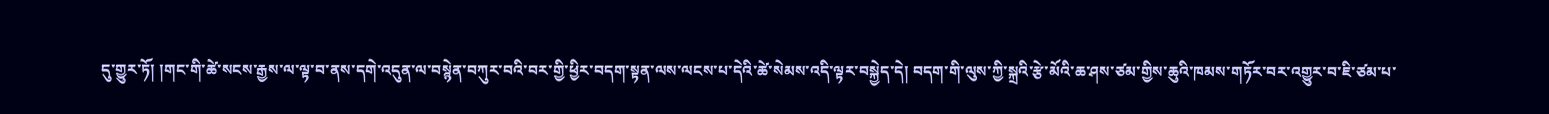དུ་གྱུར་ཏོ། །གང་གི་ཚེ་སངས་རྒྱས་ལ་ལྟ་བ་ནས་དགེ་འདུན་ལ་བསྙེན་བཀུར་བའི་བར་གྱི་ཕྱིར་བདག་སྟན་ལས་ལངས་པ་དེའི་ཚེ་སེམས་འདི་ལྟར་བསྐྱེད་དེ། བདག་གི་ལུས་ཀྱི་སྐྲའི་རྩེ་མོའི་ཆ་ཤས་ཙམ་གྱིས་ཆུའི་ཁམས་གཏོར་བར་འགྱུར་བ་ཇི་ཙམ་པ་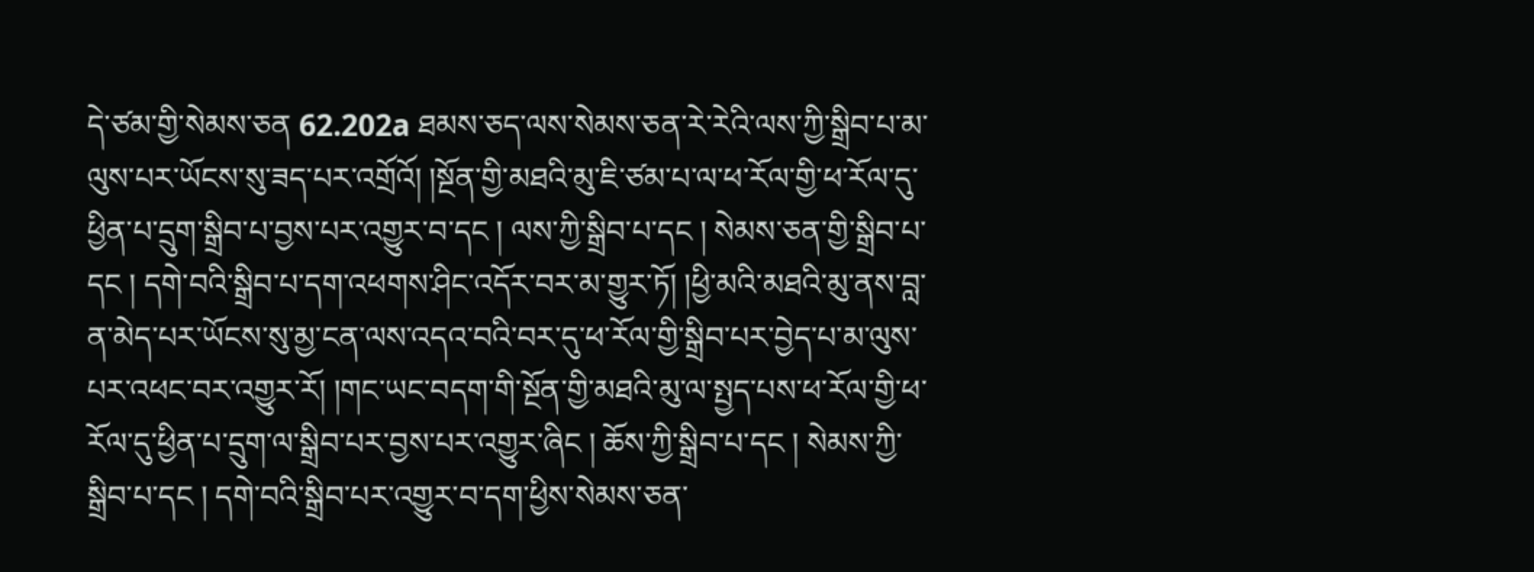དེ་ཙམ་གྱི་སེམས་ཅན 62.202a ཐམས་ཅད་ལས་སེམས་ཅན་རེ་རེའི་ལས་ཀྱི་སྒྲིབ་པ་མ་ལུས་པར་ཡོངས་སུ་ཟད་པར་འགྲོའོ། །སྔོན་གྱི་མཐའི་མུ་ཇི་ཙམ་པ་ལ་ཕ་རོལ་གྱི་ཕ་རོལ་དུ་ཕྱིན་པ་དྲུག་སྒྲིབ་པ་བྱས་པར་འགྱུར་བ་དང ། ལས་ཀྱི་སྒྲིབ་པ་དང ། སེམས་ཅན་གྱི་སྒྲིབ་པ་དང ། དགེ་བའི་སྒྲིབ་པ་དག་འཕགས་ཤིང་འདོར་བར་མ་གྱུར་ཏོ། །ཕྱི་མའི་མཐའི་མུ་ནས་བླ་ན་མེད་པར་ཡོངས་སུ་མྱ་ངན་ལས་འདའ་བའི་བར་དུ་ཕ་རོལ་གྱི་སྒྲིབ་པར་བྱེད་པ་མ་ལུས་པར་འཕང་བར་འགྱུར་རོ། །གང་ཡང་བདག་གི་སྔོན་གྱི་མཐའི་མུ་ལ་སྤྱད་པས་ཕ་རོལ་གྱི་ཕ་རོལ་དུ་ཕྱིན་པ་དྲུག་ལ་སྒྲིབ་པར་བྱས་པར་འགྱུར་ཞིང ། ཆོས་ཀྱི་སྒྲིབ་པ་དང ། སེམས་ཀྱི་སྒྲིབ་པ་དང ། དགེ་བའི་སྒྲིབ་པར་འགྱུར་བ་དག་ཕྱིས་སེམས་ཅན་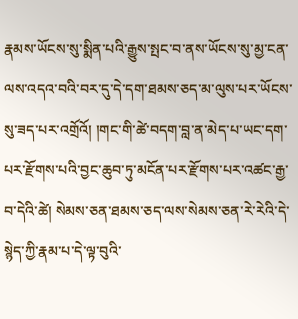རྣམས་ཡོངས་སུ་སྨིན་པའི་རྒྱུས་སྤང་བ་ནས་ཡོངས་སུ་མྱ་ངན་ལས་འདའ་བའི་བར་དུ་དེ་དག་ཐམས་ཅད་མ་ལུས་པར་ཡོངས་སུ་ཟད་པར་འགྲོའོ། །གང་གི་ཚེ་བདག་བླ་ན་མེད་པ་ཡང་དག་པར་རྫོགས་པའི་བྱང་ཆུབ་ཏུ་མངོན་པར་རྫོགས་པར་འཚང་རྒྱ་བ་དེའི་ཚེ། སེམས་ཅན་ཐམས་ཅད་ལས་སེམས་ཅན་རེ་རེའི་དེ་སྙེད་ཀྱི་རྣམ་པ་དེ་ལྟ་བུའི་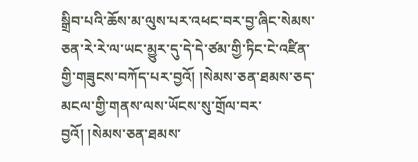སྒྲིབ་པའི་ཆོས་མ་ལུས་པར་འཕང་བར་བྱ་ཞིང་སེམས་ཅན་རེ་རེ་ལ་ཡང་མྱུར་དུ་དེ་དེ་ཙམ་གྱི་ཏིང་ངེ་འཛིན་གྱི་གཟུངས་བཀོད་པར་བྱའོ། །སེམས་ཅན་ཐམས་ཅད་མངལ་གྱི་གནས་ལས་ཡོངས་སུ་གྲོལ་བར་བྱའོ། །སེམས་ཅན་ཐམས་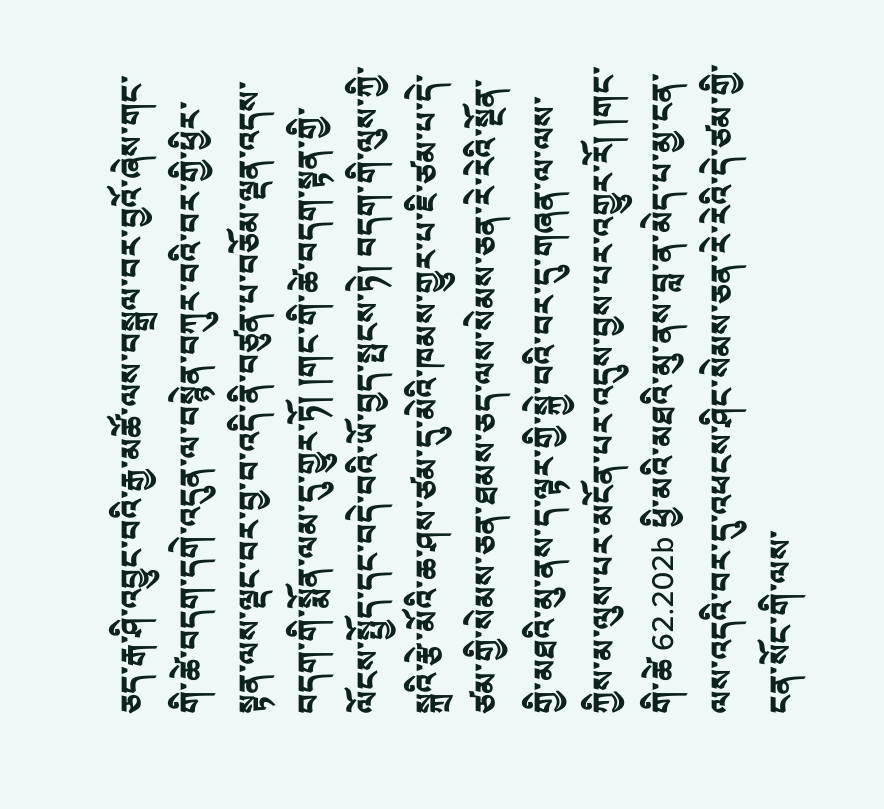ཅད་རྒ་ཤི་འབྱུང་བའི་རྒྱ་མཚོ་ལས་བསྒྲལ་བར་བྱའོ་ཞེས་གང་གི་ཚེ་བདག་དགེ་འདུན་ལ་བསྙེན་བཀུར་བའི་བར་གྱི་ཕྱིར་སྟན་ལས་ལྡང་བར་བྱ་བ་འདི་ནི་བཙུན་པ་བཅོམ་ལྡན་འདས་བདག་གི་སྨོན་ལམ་དུ་གྱུར་ཏོ། །གང་གི་ཚེ་བདག་སྟན་གྱི་ལོངས་སྤྱོད་དང་བདེ་བའི་ཡོ་བྱད་སྤངས་ཏེ། བདག་གི་ལུས་ཀྱི་སྐྲའི་རྩེ་མོའི་ཆ་ཤས་ཙམ་དུ་མེའི་ཁམས་གྱུར་པ་ཇི་ཙམ་པ་དེ་ཙམ་གྱི་སེམས་ཅན་ཐམས་ཅད་ལས་སེམས་ཅན་རེ་རེའི་སྔོན་གྱི་མཐའི་མུ་ནས་ད་ལྟར་གྱི་སྐྱེ་བའི་བར་དུ་གཞན་ལ་ལས་ཀྱིས་མ་ལུས་པར་མངོན་པར་འདུས་བྱས་པར་འགྱུར་རོ། །གང་གི་ཚེ 62.202b ཕྱི་མའི་མཐའི་མུ་ནས་བླ་ན་མེད་པ་མྱ་ངན་ལས་འདའི་བར་དུ་འཕངས་ཤིང་སེམས་ཅན་རེ་རེའི་དེ་ཙམ་གྱི་ངན་སོང་གི་ལས་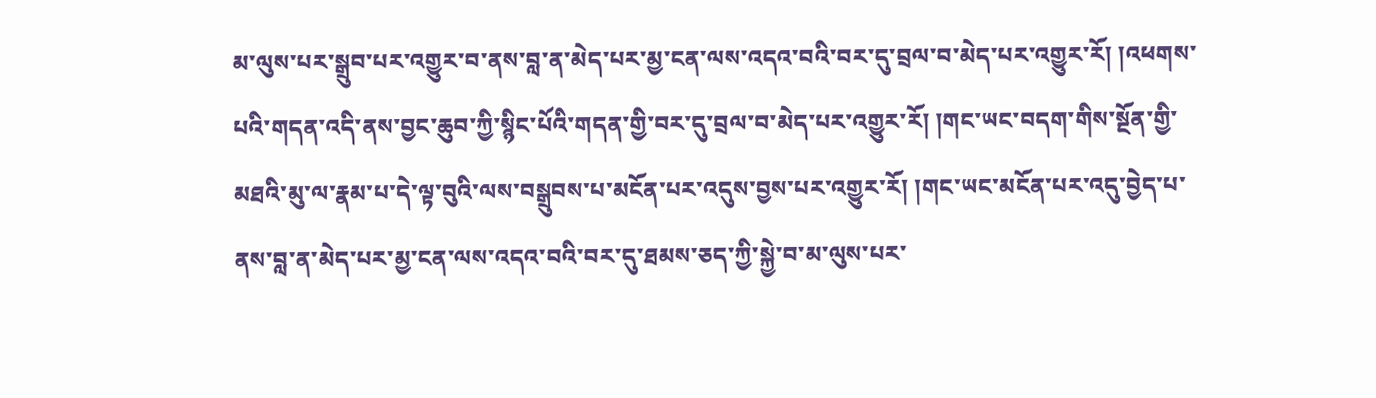མ་ལུས་པར་སྒྲུབ་པར་འགྱུར་བ་ནས་བླ་ན་མེད་པར་མྱ་ངན་ལས་འདའ་བའི་བར་དུ་བྲལ་བ་མེད་པར་འགྱུར་རོ། །འཕགས་པའི་གདན་འདི་ནས་བྱང་ཆུབ་ཀྱི་སྙིང་པོའི་གདན་གྱི་བར་དུ་བྲལ་བ་མེད་པར་འགྱུར་རོ། །གང་ཡང་བདག་གིས་སྔོན་གྱི་མཐའི་མུ་ལ་རྣམ་པ་དེ་ལྟ་བུའི་ལས་བསྒྲུབས་པ་མངོན་པར་འདུས་བྱས་པར་འགྱུར་རོ། །གང་ཡང་མངོན་པར་འདུ་བྱེད་པ་ནས་བླ་ན་མེད་པར་མྱ་ངན་ལས་འདའ་བའི་བར་དུ་ཐམས་ཅད་ཀྱི་སྐྱེ་བ་མ་ལུས་པར་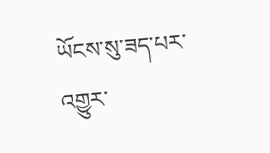ཡོངས་སུ་ཟད་པར་འགྱུར་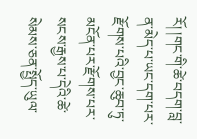རོ། །གང་གི་ཚེ་བདག་བླ་ན་མེད་པ་ཡང་དག་པར་རྫོགས་པའི་བྱང་ཆུབ་ཏུ་མངོན་པར་རྫོགས་པར་སངས་རྒྱས་པ་དེའི་ཚེ་སེམས་ཅན་སྤྱོད་ཡུལ་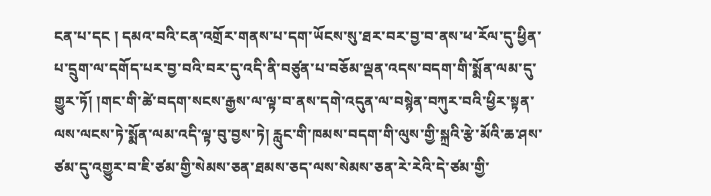ངན་པ་དང ། དམའ་བའི་ངན་འགྲོར་གནས་པ་དག་ཡོངས་སུ་ཐར་བར་བྱ་བ་ནས་ཕ་རོལ་དུ་ཕྱིན་པ་དྲུག་ལ་དགོད་པར་བྱ་བའི་བར་དུ་འདི་ནི་བཙུན་པ་བཅོམ་ལྡན་འདས་བདག་གི་སྨོན་ལམ་དུ་གྱུར་ཏོ། །གང་གི་ཚེ་བདག་སངས་རྒྱས་ལ་ལྟ་བ་ནས་དགེ་འདུན་ལ་བསྙེན་བཀུར་བའི་ཕྱིར་སྟན་ལས་ལངས་ཏེ་སྨོན་ལམ་འདི་ལྟ་བུ་བྱས་ཏེ། རླུང་གི་ཁམས་བདག་གི་ལུས་གྱི་སྐྲའི་རྩེ་མོའི་ཆ་ཤས་ཙམ་དུ་འགྱུར་བ་ཇི་ཙམ་གྱི་སེམས་ཅན་ཐམས་ཅད་ལས་སེམས་ཅན་རེ་རེའི་དེ་ཙམ་གྱི་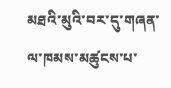མཐའི་མུའི་བར་དུ་གཞན་ལ་ཁམས་མཚུངས་པ་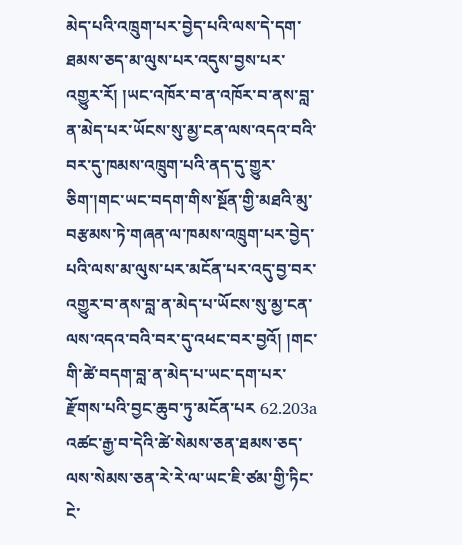མེད་པའི་འཁྲུག་པར་བྱེད་པའི་ལས་དེ་དག་ཐམས་ཅད་མ་ལུས་པར་འདུས་བྱས་པར་འགྱུར་རོ། །ཡང་འཁོར་བ་ན་འཁོར་བ་ནས་བླ་ན་མེད་པར་ཡོངས་སུ་མྱ་ངན་ལས་འདའ་བའི་བར་དུ་ཁམས་འཁྲུག་པའི་ནད་དུ་གྱུར་ཅིག་།གང་ཡང་བདག་གིས་སྔོན་གྱི་མཐའི་མུ་བརྩམས་ཏེ་གཞན་ལ་ཁམས་འཁྲུག་པར་བྱེད་པའི་ལས་མ་ལུས་པར་མངོན་པར་འདུ་བྱ་བར་འགྱུར་བ་ནས་བླ་ན་མེད་པ་ཡོངས་སུ་མྱ་ངན་ལས་འདའ་བའི་བར་དུ་འཕང་བར་བྱའོ། །གང་གི་ཚེ་བདག་བླ་ན་མེད་པ་ཡང་དག་པར་རྫོགས་པའི་བྱང་ཆུབ་ཏུ་མངོན་པར 62.203a འཚང་རྒྱ་བ་དེའི་ཚེ་སེམས་ཅན་ཐམས་ཅད་ལས་སེམས་ཅན་རེ་རེ་ལ་ཡང་ཇི་ཙམ་གྱི་ཏིང་ངེ་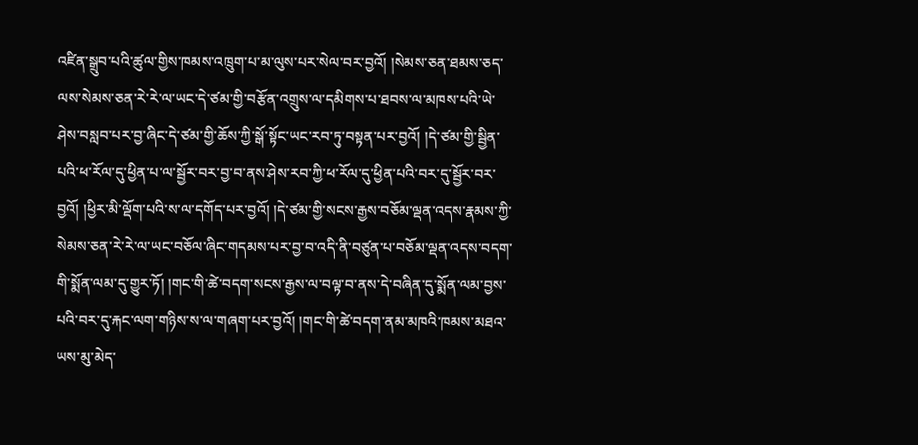འཛིན་སྒྲུབ་པའི་ཚུལ་གྱིས་ཁམས་འཁྲུག་པ་མ་ལུས་པར་སེལ་བར་བྱའོ། །སེམས་ཅན་ཐམས་ཅད་ལས་སེམས་ཅན་རེ་རེ་ལ་ཡང་དེ་ཙམ་གྱི་བརྩོན་འགྲུས་ལ་དམིགས་པ་ཐབས་ལ་མཁས་པའི་ཡེ་ཤེས་བསླབ་པར་བྱ་ཞིང་དེ་ཙམ་གྱི་ཆོས་ཀྱི་སྒོ་སྟོང་ཡང་རབ་ཏུ་བསྟན་པར་བྱའོ། །དེ་ཙམ་གྱི་སྦྱིན་པའི་ཕ་རོལ་དུ་ཕྱིན་པ་ལ་སྦྱོར་བར་བྱ་བ་ནས་ཤེས་རབ་ཀྱི་ཕ་རོལ་དུ་ཕྱིན་པའི་བར་དུ་སྦྱོར་བར་བྱའོ། །ཕྱིར་མི་ལྡོག་པའི་ས་ལ་དགོད་པར་བྱའོ། །དེ་ཙམ་གྱི་སངས་རྒྱས་བཅོམ་ལྡན་འདས་རྣམས་ཀྱི་སེམས་ཅན་རེ་རེ་ལ་ཡང་བཅོལ་ཞིང་གདམས་པར་བྱ་བ་འདི་ནི་བཙུན་པ་བཅོམ་ལྡན་འདས་བདག་གི་སྨོན་ལམ་དུ་གྱུར་ཏོ། །གང་གི་ཚེ་བདག་སངས་རྒྱས་ལ་བལྟ་བ་ནས་དེ་བཞིན་དུ་སྨོན་ལམ་བྱས་པའི་བར་དུ་རྐང་ལག་གཉིས་ས་ལ་གཞག་པར་བྱའོ། །གང་གི་ཚེ་བདག་ནམ་མཁའི་ཁམས་མཐའ་ཡས་མུ་མེད་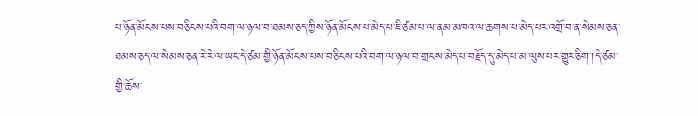པ་ཉོན་མོངས་པས་བཅིངས་པའི་བག་ལ་ཉལ་བ་ཐམས་ཅད་ཀྱིས་ཉོན་མོངས་པ་མེད་པ་ཇི་ཙམ་པ་ལ་ནམ་མཁའ་ལ་ཆགས་པ་མེད་པར་འགྲོ་བ་ན་སེམས་ཅན་ཐམས་ཅད་ལ་སེམས་ཅན་རེ་རེ་ལ་ཡང་དེ་ཙམ་གྱི་ཉོན་མོངས་པས་བཅིངས་པའི་བག་ལ་ཉལ་བ་གྲངས་མེད་པ་བརྗོད་དུ་མེད་པ་མ་ལུས་པར་གྱུར་ཅིག་།དེ་ཙམ་གྱི་ཆོས་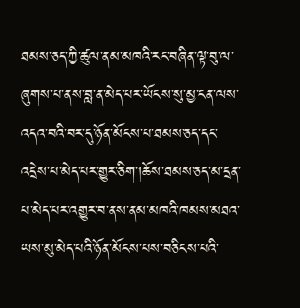ཐམས་ཅད་ཀྱི་ཚུལ་ནམ་མཁའི་རང་བཞིན་ལྟ་བུ་ལ་ཞུགས་པ་ནས་བླ་ན་མེད་པར་ཡོངས་སུ་མྱ་ངན་ལས་འདའ་བའི་བར་དུ་ཉོན་མོངས་པ་ཐམས་ཅད་དང་འདྲེས་པ་མེད་པར་གྱུར་ཅིག་།ཆོས་ཐམས་ཅད་མ་དྲན་པ་མེད་པར་འགྱུར་བ་ནས་ནམ་མཁའི་ཁམས་མཐའ་ཡས་མུ་མེད་པའི་ཉོན་མོངས་པས་བཅིངས་པའི་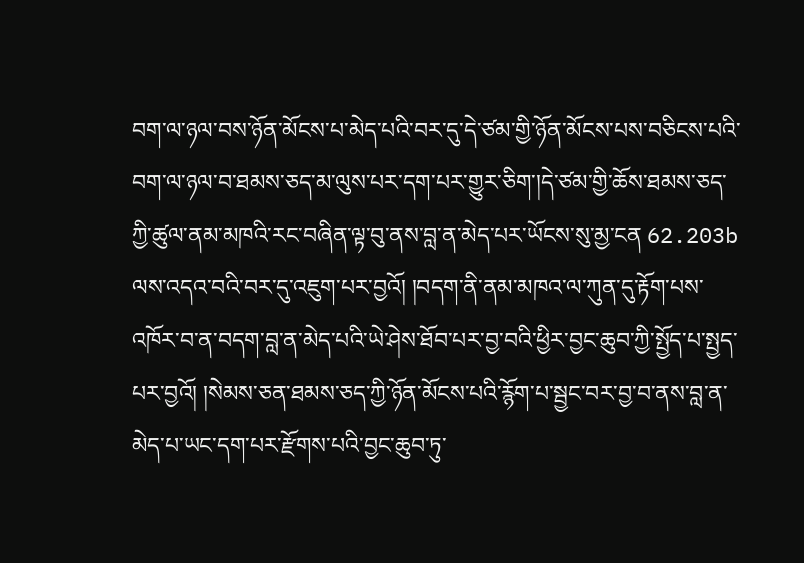བག་ལ་ཉལ་བས་ཉོན་མོངས་པ་མེད་པའི་བར་དུ་དེ་ཙམ་གྱི་ཉོན་མོངས་པས་བཅིངས་པའི་བག་ལ་ཉལ་བ་ཐམས་ཅད་མ་ལུས་པར་དག་པར་གྱུར་ཅིག་།དེ་ཙམ་གྱི་ཆོས་ཐམས་ཅད་ཀྱི་ཚུལ་ནམ་མཁའི་རང་བཞིན་ལྟ་བུ་ནས་བླ་ན་མེད་པར་ཡོངས་སུ་མྱ་ངན 62.203b ལས་འདའ་བའི་བར་དུ་འཇུག་པར་བྱའོ། །བདག་ནི་ནམ་མཁའ་ལ་ཀུན་དུ་རྟོག་པས་འཁོར་བ་ན་བདག་བླ་ན་མེད་པའི་ཡེ་ཤེས་ཐོབ་པར་བྱ་བའི་ཕྱིར་བྱང་ཆུབ་ཀྱི་སྤྱོད་པ་སྤྱད་པར་བྱའོ། །སེམས་ཅན་ཐམས་ཅད་ཀྱི་ཉོན་མོངས་པའི་རྙོག་པ་སྦྱང་བར་བྱ་བ་ནས་བླ་ན་མེད་པ་ཡང་དག་པར་རྫོགས་པའི་བྱང་ཆུབ་ཏུ་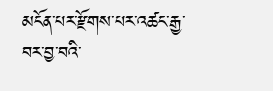མངོན་པར་རྫོགས་པར་འཚང་རྒྱ་བར་བྱ་བའི་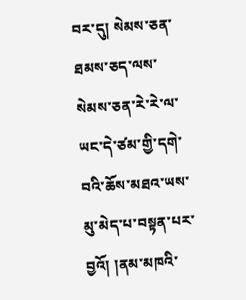བར་དུ། སེམས་ཅན་ཐམས་ཅད་ལས་སེམས་ཅན་རེ་རེ་ལ་ཡང་དེ་ཙམ་གྱི་དགེ་བའི་ཆོས་མཐའ་ཡས་མུ་མེད་པ་བསྟན་པར་བྱའོ། །ནམ་མཁའི་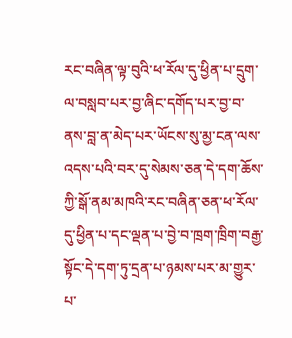རང་བཞིན་ལྟ་བུའི་ཕ་རོལ་དུ་ཕྱིན་པ་དྲུག་ལ་བསླབ་པར་བྱ་ཞིང་དགོད་པར་བྱ་བ་ནས་བླ་ན་མེད་པར་ཡོངས་སུ་མྱ་ངན་ལས་འདས་པའི་བར་དུ་སེམས་ཅན་དེ་དག་ཆོས་ཀྱི་སྒོ་ནམ་མཁའི་རང་བཞིན་ཅན་ཕ་རོལ་དུ་ཕྱིན་པ་དང་ལྡན་པ་བྱེ་བ་ཁྲག་ཁྲིག་བརྒྱ་སྟོང་དེ་དག་ཏུ་དྲན་པ་ཉམས་པར་མ་གྱུར་པ་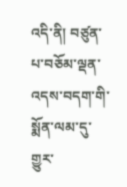འདི་ནི། བཙུན་པ་བཅོམ་ལྡན་འདས་བདག་གི་སྨོན་ལམ་དུ་གྱུར་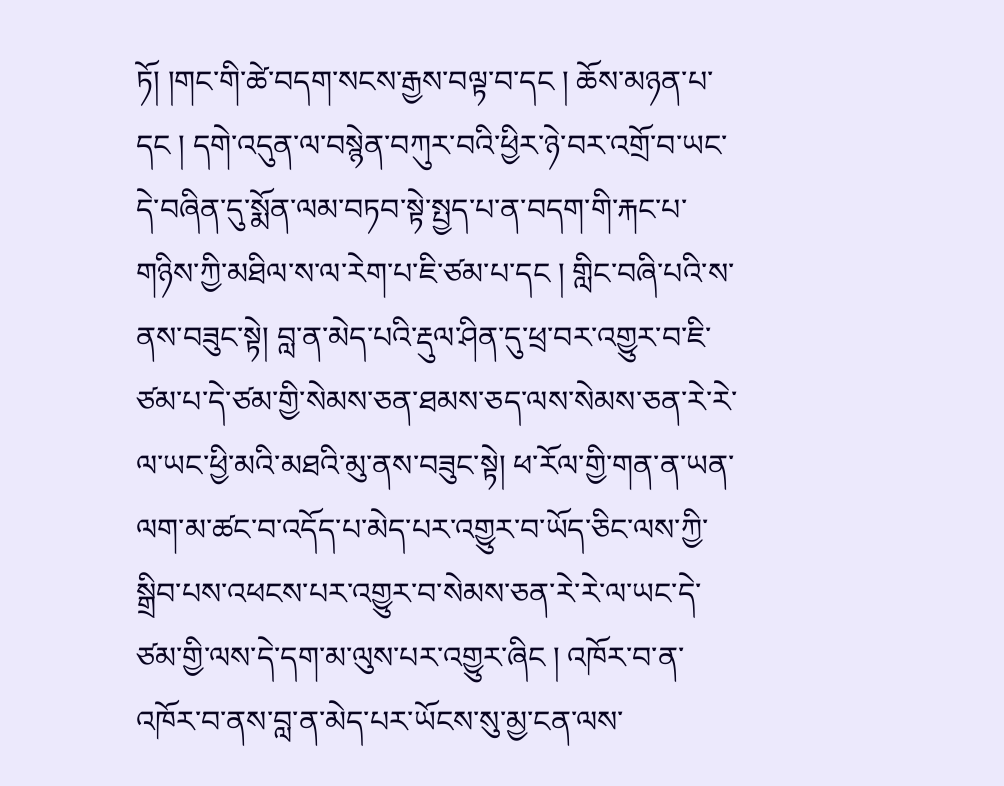ཏོ། །གང་གི་ཚེ་བདག་སངས་རྒྱས་བལྟ་བ་དང ། ཆོས་མཉན་པ་དང ། དགེ་འདུན་ལ་བསྙེན་བཀུར་བའི་ཕྱིར་ཉེ་བར་འགྲོ་བ་ཡང་དེ་བཞིན་དུ་སྨོན་ལམ་བཏབ་སྟེ་སྤྱད་པ་ན་བདག་གི་རྐང་པ་གཉིས་ཀྱི་མཐིལ་ས་ལ་རེག་པ་ཇི་ཙམ་པ་དང ། གླིང་བཞི་པའི་ས་ནས་བཟུང་སྟེ། བླ་ན་མེད་པའི་རྡུལ་ཤིན་དུ་ཕྲ་བར་འགྱུར་བ་ཇི་ཙམ་པ་དེ་ཙམ་གྱི་སེམས་ཅན་ཐམས་ཅད་ལས་སེམས་ཅན་རེ་རེ་ལ་ཡང་ཕྱི་མའི་མཐའི་མུ་ནས་བཟུང་སྟེ། ཕ་རོལ་གྱི་གན་ན་ཡན་ལག་མ་ཚང་བ་འདོད་པ་མེད་པར་འགྱུར་བ་ཡོད་ཅིང་ལས་ཀྱི་སྒྲིབ་པས་འཕངས་པར་འགྱུར་བ་སེམས་ཅན་རེ་རེ་ལ་ཡང་དེ་ཙམ་གྱི་ལས་དེ་དག་མ་ལུས་པར་འགྱུར་ཞིང ། འཁོར་བ་ན་འཁོར་བ་ནས་བླ་ན་མེད་པར་ཡོངས་སུ་མྱ་ངན་ལས་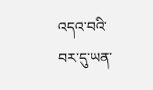འདའ་བའི་བར་དུ་ཡན་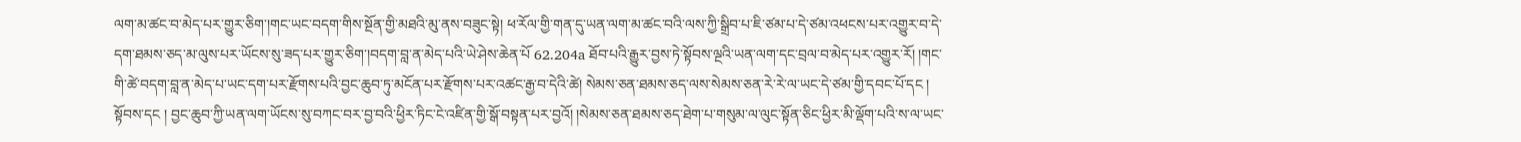ལག་མ་ཚང་བ་མེད་པར་གྱུར་ཅིག་།གང་ཡང་བདག་གིས་སྔོན་གྱི་མཐའི་མུ་ནས་བཟུང་སྟེ། ཕ་རོལ་གྱི་གན་དུ་ཡན་ལག་མ་ཚང་བའི་ལས་ཀྱི་སྒྲིབ་པ་ཇི་ཙམ་པ་དེ་ཙམ་འཕངས་པར་འགྱུར་བ་དེ་དག་ཐམས་ཅད་མ་ལུས་པར་ཡོངས་སུ་ཟད་པར་གྱུར་ཅིག་།བདག་བླ་ན་མེད་པའི་ཡེ་ཤེས་ཆེན་པོ 62.204a ཐོབ་པའི་རྒྱུར་བྱས་ཏེ་སྟོབས་ལྔའི་ཡན་ལག་དང་བྲལ་བ་མེད་པར་འགྱུར་རོ། །གང་གི་ཚེ་བདག་བླ་ན་མེད་པ་ཡང་དག་པར་རྫོགས་པའི་བྱང་ཆུབ་ཏུ་མངོན་པར་རྫོགས་པར་འཚང་རྒྱ་བ་དེའི་ཚེ། སེམས་ཅན་ཐམས་ཅད་ལས་སེམས་ཅན་རེ་རེ་ལ་ཡང་དེ་ཙམ་གྱི་དབང་པོ་དང ། སྟོབས་དང ། བྱང་ཆུབ་ཀྱི་ཡན་ལག་ཡོངས་སུ་བཀང་བར་བྱ་བའི་ཕྱིར་ཏིང་ངེ་འཛིན་གྱི་སྒོ་བསྟན་པར་བྱའོ། །སེམས་ཅན་ཐམས་ཅད་ཐེག་པ་གསུམ་ལ་ལུང་སྟོན་ཅིང་ཕྱིར་མི་ལྡོག་པའི་ས་ལ་ཡང་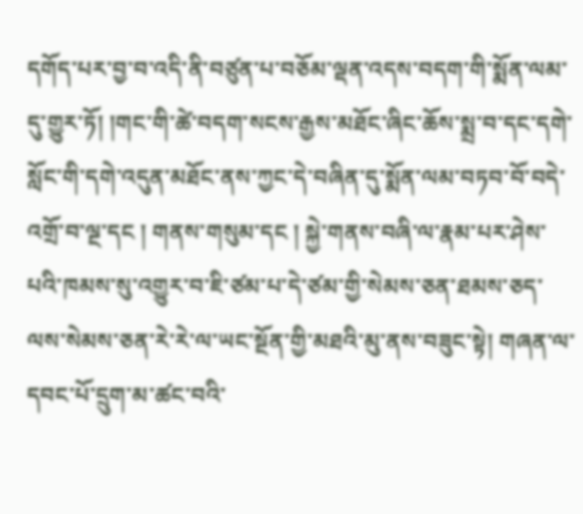དགོད་པར་བྱ་བ་འདི་ནི་བཙུན་པ་བཅོམ་ལྡན་འདས་བདག་གི་སྨོན་ལམ་དུ་གྱུར་ཏོ། །གང་གི་ཚེ་བདག་སངས་རྒྱས་མཐོང་ཞིང་ཆོས་སྨྲ་བ་དང་དགེ་སློང་གི་དགེ་འདུན་མཐོང་ནས་ཀྱང་དེ་བཞིན་དུ་སྨོན་ལམ་བཏབ་བོ་བདེ་འགྲོ་བ་ལྔ་དང ། གནས་གསུམ་དང ། སྐྱེ་གནས་བཞི་ལ་རྣམ་པར་ཤེས་པའི་ཁམས་སུ་འགྱུར་བ་ཇི་ཙམ་པ་དེ་ཙམ་གྱི་སེམས་ཅན་ཐམས་ཅད་ལས་སེམས་ཅན་རེ་རེ་ལ་ཡང་སྔོན་གྱི་མཐའི་མུ་ནས་བཟུང་སྟེ། གཞན་ལ་དབང་པོ་དྲུག་མ་ཚང་བའི་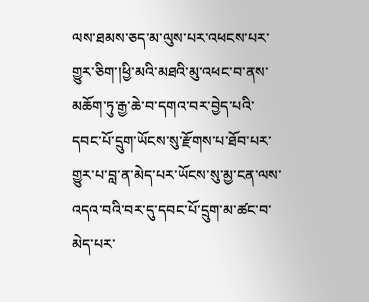ལས་ཐམས་ཅད་མ་ལུས་པར་འཕངས་པར་གྱུར་ཅིག་།ཕྱི་མའི་མཐའི་མུ་འཕང་བ་ནས་མཆོག་ཏུ་རྒྱ་ཆེ་བ་དགའ་བར་བྱེད་པའི་དབང་པོ་དྲུག་ཡོངས་སུ་རྫོགས་པ་ཐོབ་པར་གྱུར་པ་བླ་ན་མེད་པར་ཡོངས་སུ་མྱ་ངན་ལས་འདའ་བའི་བར་དུ་དབང་པོ་དྲུག་མ་ཚང་བ་མེད་པར་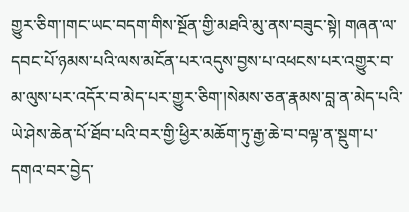གྱུར་ཅིག་།གང་ཡང་བདག་གིས་སྔོན་གྱི་མཐའི་མུ་ནས་བཟུང་སྟེ། གཞན་ལ་དབང་པོ་ཉམས་པའི་ལས་མངོན་པར་འདུས་བྱས་པ་འཕངས་པར་འགྱུར་བ་མ་ལུས་པར་འདོར་བ་མེད་པར་གྱུར་ཅིག་།སེམས་ཅན་རྣམས་བླ་ན་མེད་པའི་ཡེ་ཤེས་ཆེན་པོ་ཐོབ་པའི་བར་གྱི་ཕྱིར་མཆོག་ཏུ་རྒྱ་ཆེ་བ་བལྟ་ན་སྡུག་པ་དགའ་བར་བྱེད་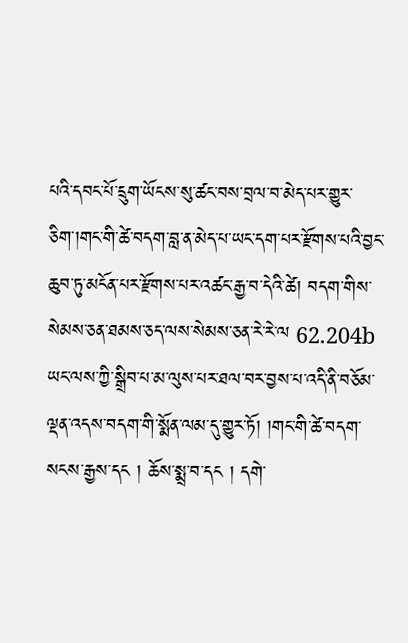པའི་དབང་པོ་དྲུག་ཡོངས་སུ་ཚང་བས་བྲལ་བ་མེད་པར་གྱུར་ཅིག་།གང་གི་ཚེ་བདག་བླ་ན་མེད་པ་ཡང་དག་པར་རྫོགས་པའི་བྱང་ཆུབ་ཏུ་མངོན་པར་རྫོགས་པར་འཚང་རྒྱ་བ་དེའི་ཚེ། བདག་གིས་སེམས་ཅན་ཐམས་ཅད་ལས་སེམས་ཅན་རེ་རེ་ལ 62.204b ཡང་ལས་ཀྱི་སྒྲིབ་པ་མ་ལུས་པར་ཐལ་བར་བྱས་པ་འདི་ནི་བཅོམ་ལྡན་འདས་བདག་གི་སྨོན་ལམ་དུ་གྱུར་ཏོ། །གང་གི་ཚེ་བདག་སངས་རྒྱས་དང ། ཆོས་སྨྲ་བ་དང ། དགེ་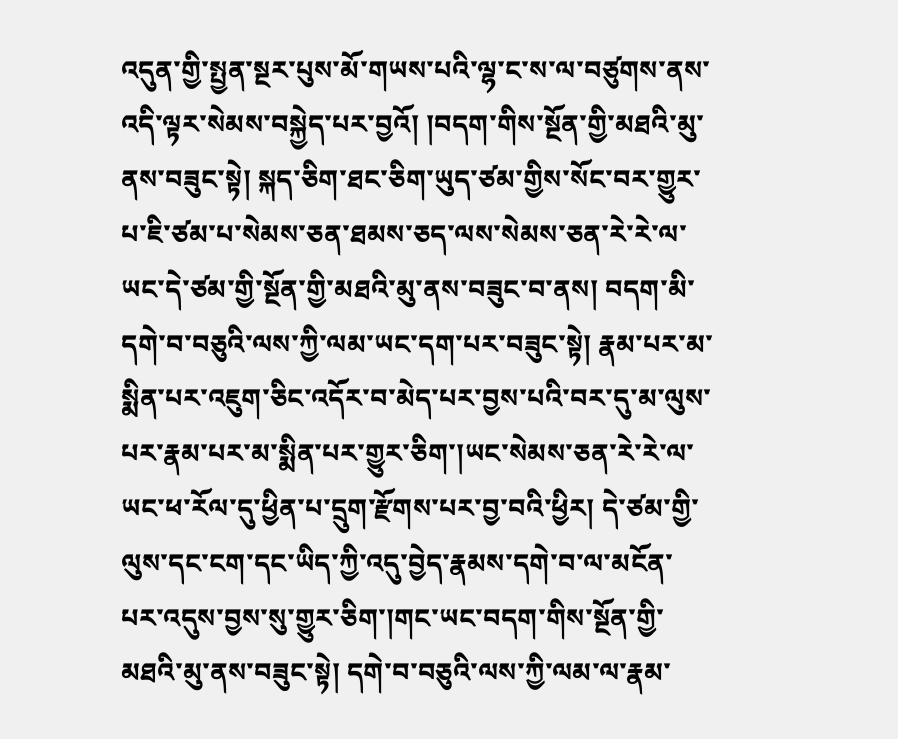འདུན་གྱི་སྤྱན་སྔར་པུས་མོ་གཡས་པའི་ལྷ་ང་ས་ལ་བཙུགས་ནས་འདི་ལྟར་སེམས་བསྐྱེད་པར་བྱའོ། །བདག་གིས་སྔོན་གྱི་མཐའི་མུ་ནས་བཟུང་སྟེ། སྐད་ཅིག་ཐང་ཅིག་ཡུད་ཙམ་གྱིས་སོང་བར་གྱུར་པ་ཇི་ཙམ་པ་སེམས་ཅན་ཐམས་ཅད་ལས་སེམས་ཅན་རེ་རེ་ལ་ཡང་དེ་ཙམ་གྱི་སྔོན་གྱི་མཐའི་མུ་ནས་བཟུང་བ་ནས། བདག་མི་དགེ་བ་བཅུའི་ལས་ཀྱི་ལམ་ཡང་དག་པར་བཟུང་སྟེ། རྣམ་པར་མ་སྨིན་པར་འཇུག་ཅིང་འདོར་བ་མེད་པར་བྱས་པའི་བར་དུ་མ་ལུས་པར་རྣམ་པར་མ་སྨིན་པར་གྱུར་ཅིག་།ཡང་སེམས་ཅན་རེ་རེ་ལ་ཡང་ཕ་རོལ་དུ་ཕྱིན་པ་དྲུག་རྫོགས་པར་བྱ་བའི་ཕྱིར། དེ་ཙམ་གྱི་ལུས་དང་ངག་དང་ཡིད་ཀྱི་འདུ་བྱེད་རྣམས་དགེ་བ་ལ་མངོན་པར་འདུས་བྱས་སུ་གྱུར་ཅིག་།གང་ཡང་བདག་གིས་སྔོན་གྱི་མཐའི་མུ་ནས་བཟུང་སྟེ། དགེ་བ་བཅུའི་ལས་ཀྱི་ལམ་ལ་རྣམ་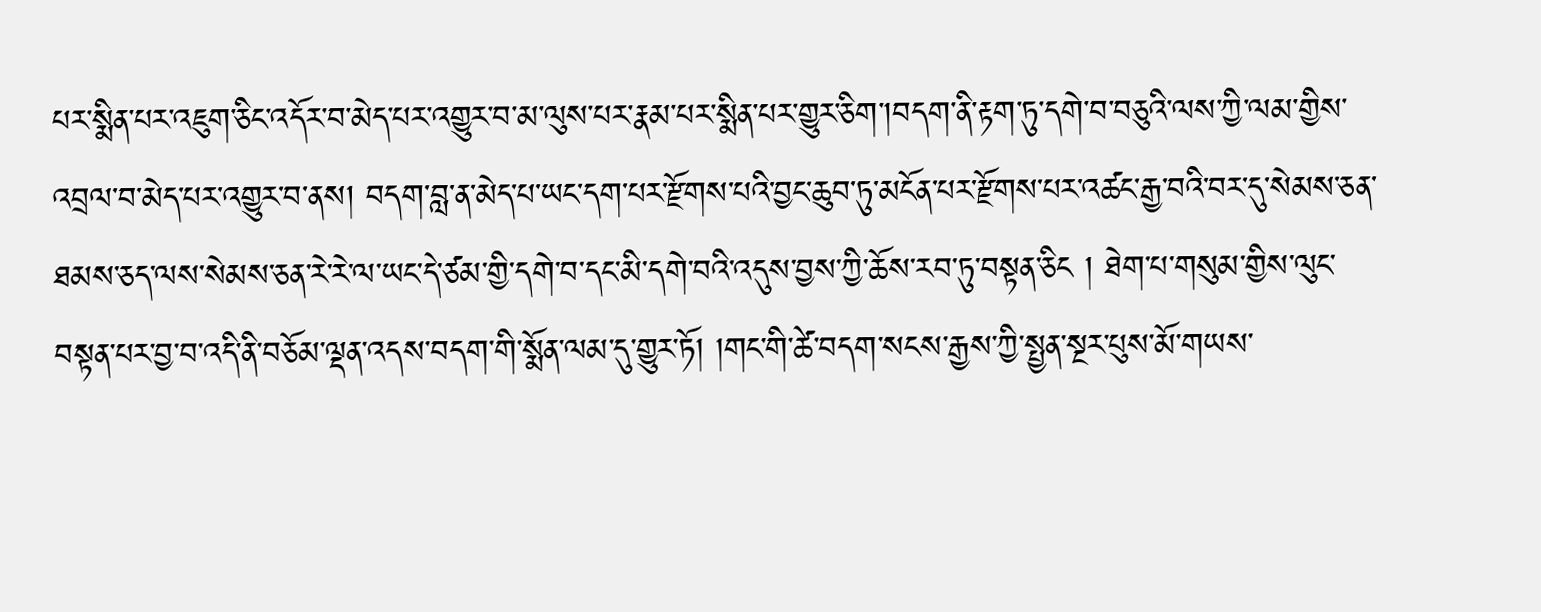པར་སྨིན་པར་འཇུག་ཅིང་འདོར་བ་མེད་པར་འགྱུར་བ་མ་ལུས་པར་རྣམ་པར་སྨིན་པར་གྱུར་ཅིག་།བདག་ནི་རྟག་ཏུ་དགེ་བ་བཅུའི་ལས་ཀྱི་ལམ་གྱིས་འབྲལ་བ་མེད་པར་འགྱུར་བ་ནས། བདག་བླ་ན་མེད་པ་ཡང་དག་པར་རྫོགས་པའི་བྱང་ཆུབ་ཏུ་མངོན་པར་རྫོགས་པར་འཚང་རྒྱ་བའི་བར་དུ་སེམས་ཅན་ཐམས་ཅད་ལས་སེམས་ཅན་རེ་རེ་ལ་ཡང་དེ་ཙམ་གྱི་དགེ་བ་དང་མི་དགེ་བའི་འདུས་བྱས་ཀྱི་ཆོས་རབ་ཏུ་བསྟན་ཅིང ། ཐེག་པ་གསུམ་གྱིས་ལུང་བསྟན་པར་བྱ་བ་འདི་ནི་བཅོམ་ལྡན་འདས་བདག་གི་སྨོན་ལམ་དུ་གྱུར་ཏོ། །གང་གི་ཚེ་བདག་སངས་རྒྱས་ཀྱི་སྤྱན་སྔར་པུས་མོ་གཡས་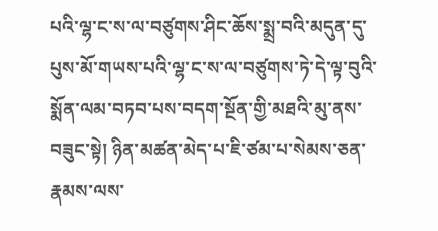པའི་ལྷ་ང་ས་ལ་བཙུགས་ཤིང་ཆོས་སྨྲ་བའི་མདུན་དུ་པུས་མོ་གཡས་པའི་ལྷ་ང་ས་ལ་བཙུགས་ཏེ་དེ་ལྟ་བུའི་སྨོན་ལམ་བཏབ་པས་བདག་སྔོན་གྱི་མཐའི་མུ་ནས་བཟུང་སྟེ། ཉིན་མཚན་མེད་པ་ཇི་ཙམ་པ་སེམས་ཅན་རྣམས་ལས་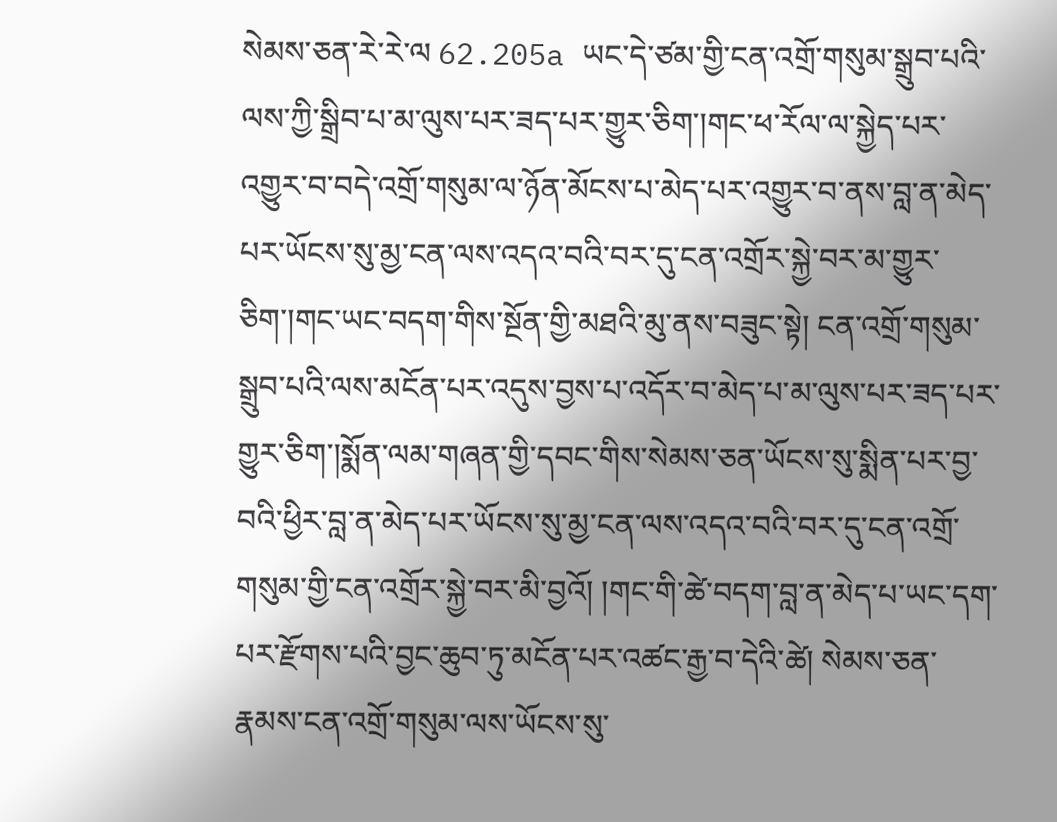སེམས་ཅན་རེ་རེ་ལ 62.205a ཡང་དེ་ཙམ་གྱི་ངན་འགྲོ་གསུམ་སྒྲུབ་པའི་ལས་ཀྱི་སྒྲིབ་པ་མ་ལུས་པར་ཟད་པར་གྱུར་ཅིག་།གང་ཕ་རོལ་ལ་སྐྱེད་པར་འགྱུར་བ་བདེ་འགྲོ་གསུམ་ལ་ཉོན་མོངས་པ་མེད་པར་འགྱུར་བ་ནས་བླ་ན་མེད་པར་ཡོངས་སུ་མྱ་ངན་ལས་འདའ་བའི་བར་དུ་ངན་འགྲོར་སྐྱེ་བར་མ་གྱུར་ཅིག་།གང་ཡང་བདག་གིས་སྔོན་གྱི་མཐའི་མུ་ནས་བཟུང་སྟེ། ངན་འགྲོ་གསུམ་སྒྲུབ་པའི་ལས་མངོན་པར་འདུས་བྱས་པ་འདོར་བ་མེད་པ་མ་ལུས་པར་ཟད་པར་གྱུར་ཅིག་།སྨོན་ལམ་གཞན་གྱི་དབང་གིས་སེམས་ཅན་ཡོངས་སུ་སྨིན་པར་བྱ་བའི་ཕྱིར་བླ་ན་མེད་པར་ཡོངས་སུ་མྱ་ངན་ལས་འདའ་བའི་བར་དུ་ངན་འགྲོ་གསུམ་གྱི་ངན་འགྲོར་སྐྱེ་བར་མི་བྱའོ། །གང་གི་ཚེ་བདག་བླ་ན་མེད་པ་ཡང་དག་པར་རྫོགས་པའི་བྱང་ཆུབ་ཏུ་མངོན་པར་འཚང་རྒྱ་བ་དེའི་ཚེ། སེམས་ཅན་རྣམས་ངན་འགྲོ་གསུམ་ལས་ཡོངས་སུ་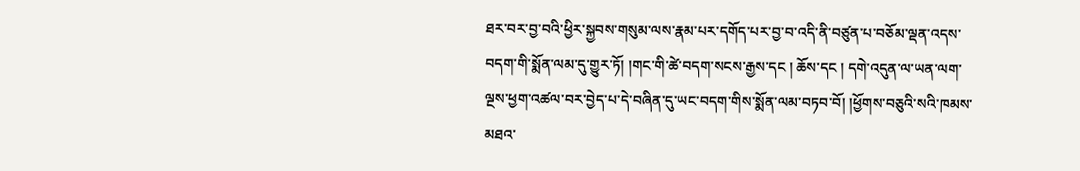ཐར་བར་བྱ་བའི་ཕྱིར་སྐྱབས་གསུམ་ལས་རྣམ་པར་དགོད་པར་བྱ་བ་འདི་ནི་བཙུན་པ་བཅོམ་ལྡན་འདས་བདག་གི་སྨོན་ལམ་དུ་གྱུར་ཏོ། །གང་གི་ཚེ་བདག་སངས་རྒྱས་དང ། ཆོས་དང ། དགེ་འདུན་ལ་ཡན་ལག་ལྔས་ཕྱག་འཚལ་བར་བྱེད་པ་དེ་བཞིན་དུ་ཡང་བདག་གིས་སྨོན་ལམ་བཏབ་བོ། །ཕྱོགས་བཅུའི་སའི་ཁམས་མཐའ་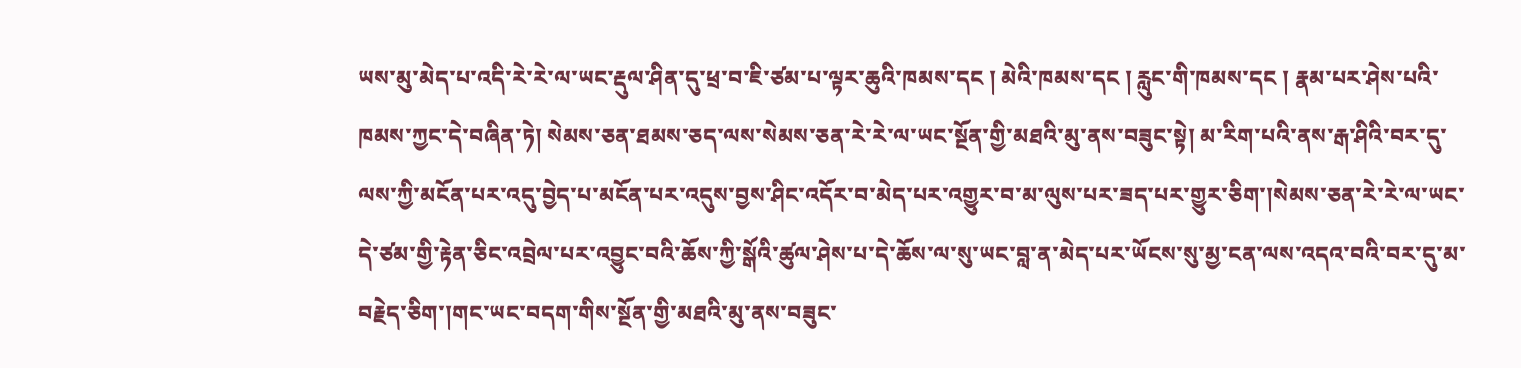ཡས་མུ་མེད་པ་འདི་རེ་རེ་ལ་ཡང་རྡུལ་ཤིན་དུ་ཕྲ་བ་ཇི་ཙམ་པ་ལྟར་ཆུའི་ཁམས་དང ། མེའི་ཁམས་དང ། རླུང་གི་ཁམས་དང ། རྣམ་པར་ཤེས་པའི་ཁམས་ཀྱང་དེ་བཞིན་ཏེ། སེམས་ཅན་ཐམས་ཅད་ལས་སེམས་ཅན་རེ་རེ་ལ་ཡང་སྔོན་གྱི་མཐའི་མུ་ནས་བཟུང་སྟེ། མ་རིག་པའི་ནས་རྒ་ཤིའི་བར་དུ་ལས་ཀྱི་མངོན་པར་འདུ་བྱེད་པ་མངོན་པར་འདུས་བྱས་ཤིང་འདོར་བ་མེད་པར་འགྱུར་བ་མ་ལུས་པར་ཟད་པར་གྱུར་ཅིག་།སེམས་ཅན་རེ་རེ་ལ་ཡང་དེ་ཙམ་གྱི་རྟེན་ཅིང་འབྲེལ་པར་འབྱུང་བའི་ཆོས་ཀྱི་སྒོའི་ཚུལ་ཤེས་པ་དེ་ཆོས་ལ་སུ་ཡང་བླ་ན་མེད་པར་ཡོངས་སུ་མྱ་ངན་ལས་འདའ་བའི་བར་དུ་མ་བརྗེད་ཅིག་།གང་ཡང་བདག་གིས་སྔོན་གྱི་མཐའི་མུ་ནས་བཟུང་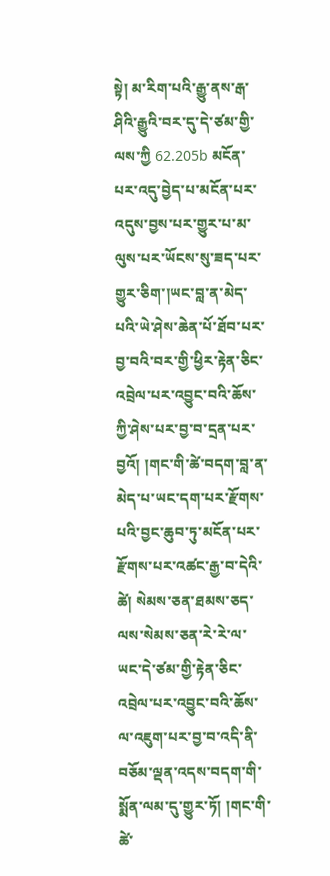སྟེ། མ་རིག་པའི་རྒྱུ་ནས་རྒ་ཤིའི་རྒྱུའི་བར་དུ་དེ་ཙམ་གྱི་ལས་ཀྱི 62.205b མངོན་པར་འདུ་བྱེད་པ་མངོན་པར་འདུས་བྱས་པར་གྱུར་པ་མ་ལུས་པར་ཡོངས་སུ་ཟད་པར་གྱུར་ཅིག་།ཡང་བླ་ན་མེད་པའི་ཡེ་ཤེས་ཆེན་པོ་ཐོབ་པར་བྱ་བའི་བར་གྱི་ཕྱིར་རྟེན་ཅིང་འབྲེལ་པར་འབྱུང་བའི་ཆོས་ཀྱི་ཤེས་པར་བྱ་བ་དྲན་པར་བྱའོ། །གང་གི་ཚེ་བདག་བླ་ན་མེད་པ་ཡང་དག་པར་རྫོགས་པའི་བྱང་ཆུབ་ཏུ་མངོན་པར་རྫོགས་པར་འཚང་རྒྱ་བ་དེའི་ཚེ། སེམས་ཅན་ཐམས་ཅད་ལས་སེམས་ཅན་རེ་རེ་ལ་ཡང་དེ་ཙམ་གྱི་རྟེན་ཅིང་འབྲེལ་པར་འབྱུང་བའི་ཆོས་ལ་འཇུག་པར་བྱ་བ་འདི་ནི་བཅོམ་ལྡན་འདས་བདག་གི་སྨོན་ལམ་དུ་གྱུར་ཏོ། །གང་གི་ཚེ་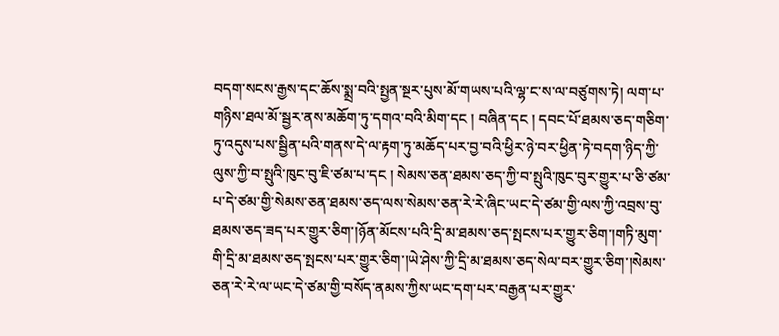བདག་སངས་རྒྱས་དང་ཆོས་སྨྲ་བའི་སྤྱན་སྔར་པུས་མོ་གཡས་པའི་ལྷ་ང་ས་ལ་བཙུགས་ཏེ། ལག་པ་གཉིས་ཐལ་མོ་སྦྱར་ནས་མཆོག་ཏུ་དགའ་བའི་མིག་དང ། བཞིན་དང ། དབང་པོ་ཐམས་ཅད་གཅིག་ཏུ་འདུས་པས་སྦྱིན་པའི་གནས་དེ་ལ་རྟག་ཏུ་མཆོད་པར་བྱ་བའི་ཕྱིར་ཉེ་བར་ཕྱིན་ཏེ་བདག་ཉིད་ཀྱི་ལུས་ཀྱི་བ་སྤུའི་ཁུང་བུ་ཇི་ཙམ་པ་དང ། སེམས་ཅན་ཐམས་ཅད་ཀྱི་བ་སྤུའི་ཁུང་བུར་གྱུར་པ་ཅི་ཙམ་པ་དེ་ཙམ་གྱི་སེམས་ཅན་ཐམས་ཅད་ལས་སེམས་ཅན་རེ་རེ་ཞིང་ཡང་དེ་ཙམ་གྱི་ལས་ཀྱི་འབྲས་བུ་ཐམས་ཅད་ཟད་པར་གྱུར་ཅིག་།ཉོན་མོངས་པའི་དྲི་མ་ཐམས་ཅད་སྤངས་པར་གྱུར་ཅིག་།གཏི་མུག་གི་དྲི་མ་ཐམས་ཅད་སྤངས་པར་གྱུར་ཅིག་།ཡེ་ཤེས་ཀྱི་དྲི་མ་ཐམས་ཅད་སེལ་བར་གྱུར་ཅིག་།སེམས་ཅན་རེ་རེ་ལ་ཡང་དེ་ཙམ་གྱི་བསོད་ནམས་ཀྱིས་ཡང་དག་པར་བརྒྱན་པར་གྱུར་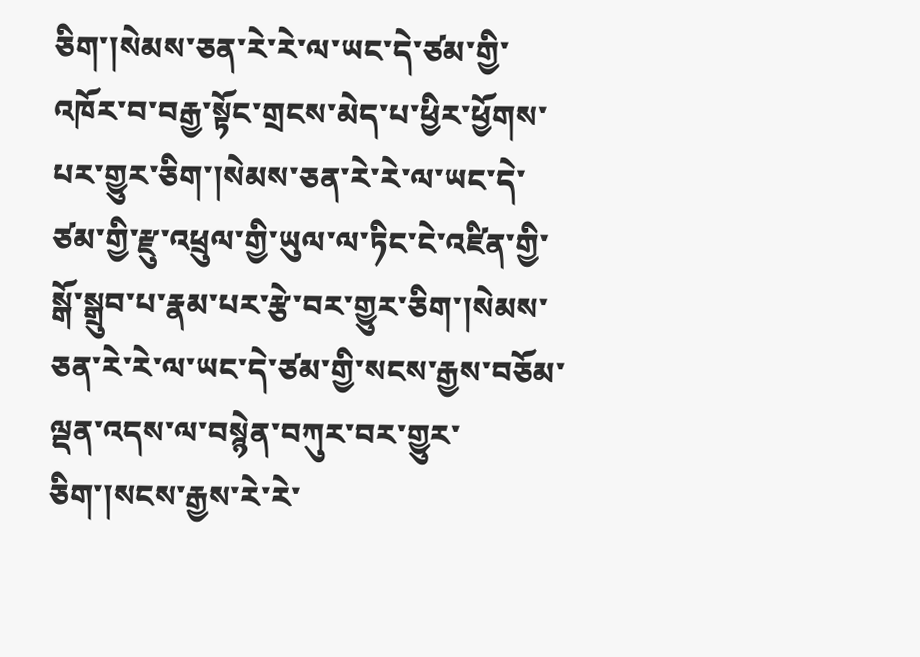ཅིག་།སེམས་ཅན་རེ་རེ་ལ་ཡང་དེ་ཙམ་གྱི་འཁོར་བ་བརྒྱ་སྟོང་གྲངས་མེད་པ་ཕྱིར་ཕྱོགས་པར་གྱུར་ཅིག་།སེམས་ཅན་རེ་རེ་ལ་ཡང་དེ་ཙམ་གྱི་རྫུ་འཕྲུལ་གྱི་ཡུལ་ལ་ཏིང་ངེ་འཛིན་གྱི་སྒོ་སྒྲུབ་པ་རྣམ་པར་རྩེ་བར་གྱུར་ཅིག་།སེམས་ཅན་རེ་རེ་ལ་ཡང་དེ་ཙམ་གྱི་སངས་རྒྱས་བཅོམ་ལྡན་འདས་ལ་བསྙེན་བཀུར་བར་གྱུར་ཅིག་།སངས་རྒྱས་རེ་རེ་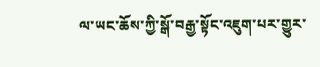ལ་ཡང་ཆོས་ཀྱི་སྒོ་བརྒྱ་སྟོང་འཇུག་པར་གྱུར་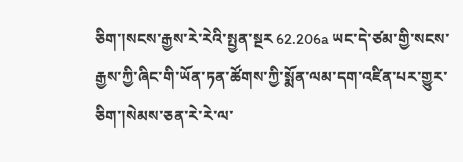ཅིག་།སངས་རྒྱས་རེ་རེའི་སྤྱན་སྔར 62.206a ཡང་དེ་ཙམ་གྱི་སངས་རྒྱས་ཀྱི་ཞིང་གི་ཡོན་ཏན་ཚོགས་ཀྱི་སྨོན་ལམ་དག་འཛིན་པར་གྱུར་ཅིག་།སེམས་ཅན་རེ་རེ་ལ་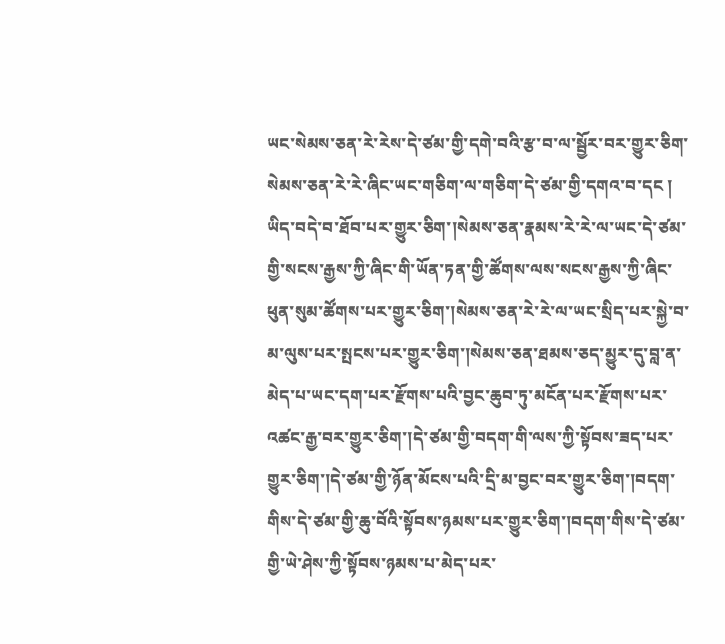ཡང་སེམས་ཅན་རེ་རེས་དེ་ཙམ་གྱི་དགེ་བའི་རྩ་བ་ལ་སྦྱོར་བར་གྱུར་ཅིག་སེམས་ཅན་རེ་རེ་ཞིང་ཡང་གཅིག་ལ་གཅིག་དེ་ཙམ་གྱི་དགའ་བ་དང ། ཡིད་བདེ་བ་ཐོབ་པར་གྱུར་ཅིག་།སེམས་ཅན་རྣམས་རེ་རེ་ལ་ཡང་དེ་ཙམ་གྱི་སངས་རྒྱས་ཀྱི་ཞིང་གི་ཡོན་ཏན་གྱི་ཚོགས་ལས་སངས་རྒྱས་ཀྱི་ཞིང་ཕུན་སུམ་ཚོགས་པར་གྱུར་ཅིག་།སེམས་ཅན་རེ་རེ་ལ་ཡང་སྲིད་པར་སྐྱེ་བ་མ་ལུས་པར་སྤངས་པར་གྱུར་ཅིག་།སེམས་ཅན་ཐམས་ཅད་མྱུར་དུ་བླ་ན་མེད་པ་ཡང་དག་པར་རྫོགས་པའི་བྱང་ཆུབ་ཏུ་མངོན་པར་རྫོགས་པར་འཚང་རྒྱ་བར་གྱུར་ཅིག་།དེ་ཙམ་གྱི་བདག་གི་ལས་ཀྱི་སྟོབས་ཟད་པར་གྱུར་ཅིག་།དེ་ཙམ་གྱི་ཉོན་མོངས་པའི་དྲི་མ་བྱང་བར་གྱུར་ཅིག་།བདག་གིས་དེ་ཙམ་གྱི་ཆུ་བོའི་སྟོབས་ཉམས་པར་གྱུར་ཅིག་།བདག་གིས་དེ་ཙམ་གྱི་ཡེ་ཤེས་ཀྱི་སྟོབས་ཉམས་པ་མེད་པར་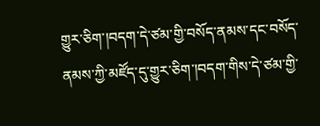གྱུར་ཅིག་།བདག་དེ་ཙམ་གྱི་བསོད་ནམས་དང་བསོད་ནམས་ཀྱི་མཛོད་དུ་གྱུར་ཅིག་།བདག་གིས་དེ་ཙམ་གྱི་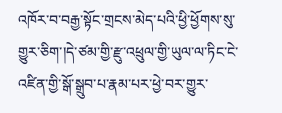འཁོར་བ་བརྒྱ་སྟོང་གྲངས་མེད་པའི་ཕྱི་ཕྱོགས་སུ་གྱུར་ཅིག་།དེ་ཙམ་གྱི་རྫུ་འཕྲུལ་གྱི་ཡུལ་ལ་ཏིང་ངེ་འཛིན་གྱི་སྒོ་སྒྲུབ་པ་རྣམ་པར་ཕྱེ་བར་གྱུར་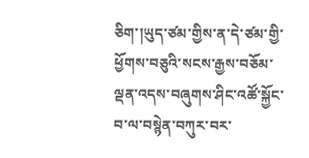ཅིག་།ཡུད་ཙམ་གྱིས་ན་དེ་ཙམ་གྱི་ཕྱོགས་བཅུའི་སངས་རྒྱས་བཅོམ་ལྡན་འདས་བཞུགས་ཤིང་འཚོ་སྐྱོང་བ་ལ་བསྙེན་བཀུར་བར་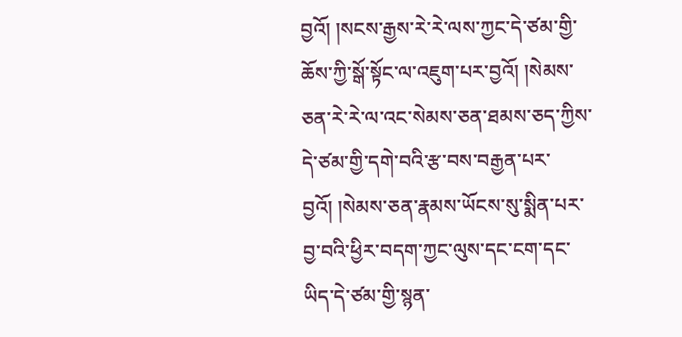བྱའོ། །སངས་རྒྱས་རེ་རེ་ལས་ཀྱང་དེ་ཙམ་གྱི་ཆོས་ཀྱི་སྒོ་སྟོང་ལ་འཇུག་པར་བྱའོ། །སེམས་ཅན་རེ་རེ་ལ་འང་སེམས་ཅན་ཐམས་ཅད་ཀྱིས་དེ་ཙམ་གྱི་དགེ་བའི་རྩ་བས་བརྒྱན་པར་བྱའོ། །སེམས་ཅན་རྣམས་ཡོངས་སུ་སྨིན་པར་བྱ་བའི་ཕྱིར་བདག་ཀྱང་ལུས་དང་ངག་དང་ཡིད་དེ་ཙམ་གྱི་སྙན་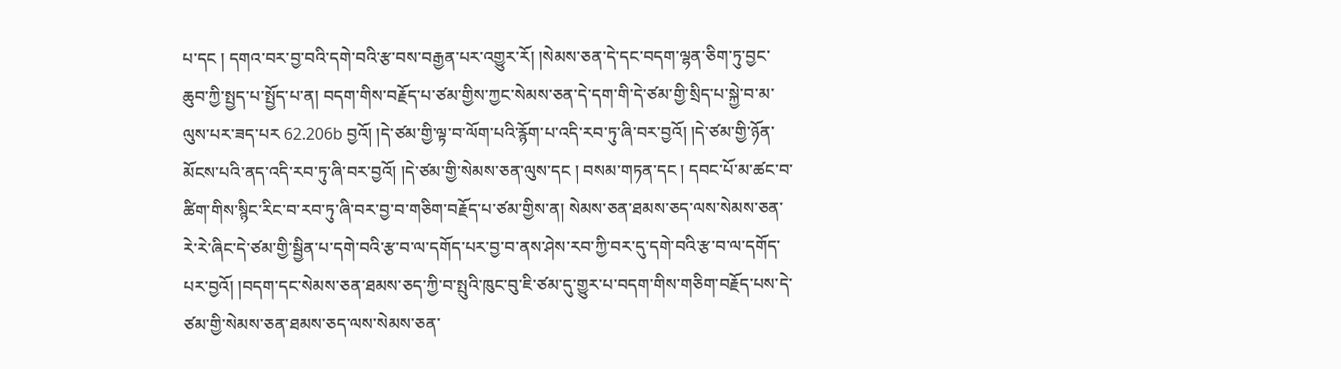པ་དང ། དགའ་བར་བྱ་བའི་དགེ་བའི་རྩ་བས་བརྒྱན་པར་འགྱུར་རོ། །སེམས་ཅན་དེ་དང་བདག་ལྷན་ཅིག་ཏུ་བྱང་ཆུབ་ཀྱི་སྤྱད་པ་སྤྱོད་པ་ན། བདག་གིས་བརྗོད་པ་ཙམ་གྱིས་ཀྱང་སེམས་ཅན་དེ་དག་གི་དེ་ཙམ་གྱི་སྲིད་པ་སྐྱེ་བ་མ་ལུས་པར་ཟད་པར 62.206b བྱའོ། །དེ་ཙམ་གྱི་ལྟ་བ་ལོག་པའི་རྙོག་པ་འདི་རབ་ཏུ་ཞི་བར་བྱའོ། །དེ་ཙམ་གྱི་ཉོན་མོངས་པའི་ནད་འདི་རབ་ཏུ་ཞི་བར་བྱའོ། །དེ་ཙམ་གྱི་སེམས་ཅན་ལུས་དང ། བསམ་གཏན་དང ། དབང་པོ་མ་ཚང་བ་ཚིག་གིས་སྙིང་རིང་བ་རབ་ཏུ་ཞི་བར་བྱ་བ་གཅིག་བརྗོད་པ་ཙམ་གྱིས་ན། སེམས་ཅན་ཐམས་ཅད་ལས་སེམས་ཅན་རེ་རེ་ཞིང་དེ་ཙམ་གྱི་སྦྱིན་པ་དགེ་བའི་རྩ་བ་ལ་དགོད་པར་བྱ་བ་ནས་ཤེས་རབ་ཀྱི་བར་དུ་དགེ་བའི་རྩ་བ་ལ་དགོད་པར་བྱའོ། །བདག་དང་སེམས་ཅན་ཐམས་ཅད་ཀྱི་བ་སྤུའི་ཁུང་བུ་ཇི་ཙམ་དུ་གྱུར་པ་བདག་གིས་གཅིག་བརྗོད་པས་དེ་ཙམ་གྱི་སེམས་ཅན་ཐམས་ཅད་ལས་སེམས་ཅན་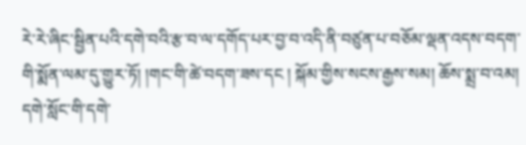རེ་རེ་ཞིང་སྦྱིན་པའི་དགེ་བའི་རྩ་བ་ལ་དགོད་པར་བྱ་བ་འདི་ནི་བཙུན་པ་བཅོམ་ལྡན་འདས་བདག་གི་སྨོན་ལམ་དུ་གྱུར་ཏོ། །གང་གི་ཚེ་བདག་ཟས་དང ། སྐོམ་གྱིས་སངས་རྒྱས་སམ། ཆོས་སྨྲ་བ་འམ། དགེ་སློང་གི་དགེ་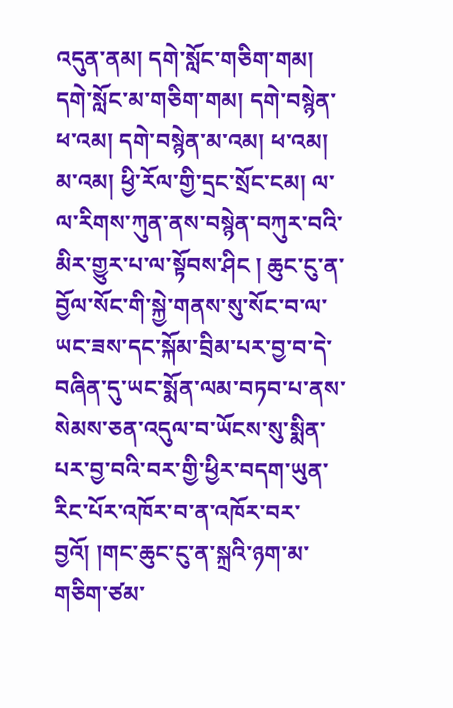འདུན་ནམ། དགེ་སློང་གཅིག་གམ། དགེ་སློང་མ་གཅིག་གམ། དགེ་བསྙེན་ཕ་འམ། དགེ་བསྙེན་མ་འམ། ཕ་འམ། མ་འམ། ཕྱི་རོལ་གྱི་དྲང་སྲོང་ངམ། ལ་ལ་རིགས་ཀུན་ནས་བསྙེན་བཀུར་བའི་མིར་གྱུར་པ་ལ་སྟོབས་ཤིང ། ཆུང་ངུ་ན་བྱོལ་སོང་གི་སྐྱེ་གནས་སུ་སོང་བ་ལ་ཡང་ཟས་དང་སྐོམ་བྲིམ་པར་བྱ་བ་དེ་བཞིན་དུ་ཡང་སྨོན་ལམ་བཏབ་པ་ནས་སེམས་ཅན་འདུལ་བ་ཡོངས་སུ་སྨིན་པར་བྱ་བའི་བར་གྱི་ཕྱིར་བདག་ཡུན་རིང་པོར་འཁོར་བ་ན་འཁོར་བར་བྱའོ། །གང་ཆུང་ངུ་ན་སྐྲའི་ཉག་མ་གཅིག་ཙམ་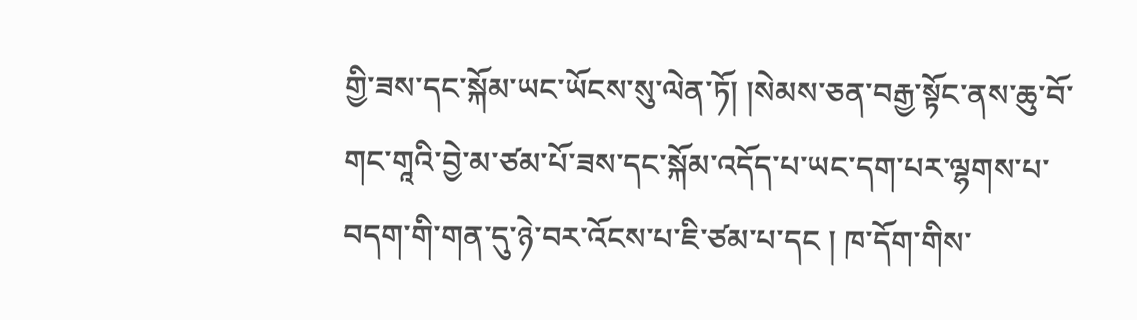གྱི་ཟས་དང་སྐོམ་ཡང་ཡོངས་སུ་ལེན་ཏོ། །སེམས་ཅན་བརྒྱ་སྟོང་ནས་ཆུ་བོ་གང་གཱའི་བྱེ་མ་ཙམ་པོ་ཟས་དང་སྐོམ་འདོད་པ་ཡང་དག་པར་ལྷགས་པ་བདག་གི་གན་དུ་ཉེ་བར་འོངས་པ་ཇི་ཙམ་པ་དང ། ཁ་དོག་གིས་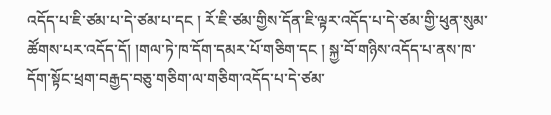འདོད་པ་ཇི་ཙམ་པ་དེ་ཙམ་པ་དང ། རོ་ཇི་ཙམ་གྱིས་དོན་ཇི་ལྟར་འདོད་པ་དེ་ཙམ་གྱི་ཕུན་སུམ་ཚོགས་པར་འདོད་དོ། །གལ་ཏེ་ཁ་དོག་དམར་པོ་གཅིག་དང ། སྐྱ་བོ་གཉིས་འདོད་པ་ནས་ཁ་དོག་སྟོང་ཕྲག་བརྒྱད་བཅུ་གཅིག་ལ་གཅིག་འདོད་པ་དེ་ཙམ་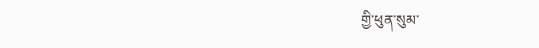གྱི་ཕུན་སུམ་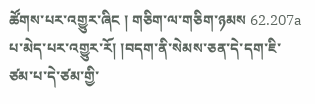ཚོགས་པར་འགྱུར་ཞིང ། གཅིག་ལ་གཅིག་ཉམས 62.207a པ་མེད་པར་འགྱུར་རོ། །བདག་ནི་སེམས་ཅན་དེ་དག་ཇི་ཙམ་པ་དེ་ཙམ་གྱི་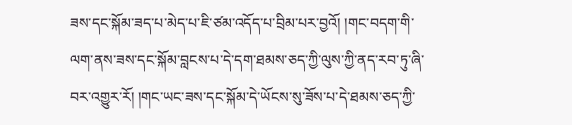ཟས་དང་སྐོམ་ཟད་པ་མེད་པ་ཇི་ཙམ་འདོད་པ་བྲིམ་པར་བྱའོ། །གང་བདག་གི་ལག་ནས་ཟས་དང་སྐོམ་བླངས་པ་དེ་དག་ཐམས་ཅད་ཀྱི་ལུས་ཀྱི་ནད་རབ་ཏུ་ཞི་བར་འགྱུར་རོ། །གང་ཡང་ཟས་དང་སྐོམ་དེ་ཡོངས་སུ་ཟོས་པ་དེ་ཐམས་ཅད་ཀྱི་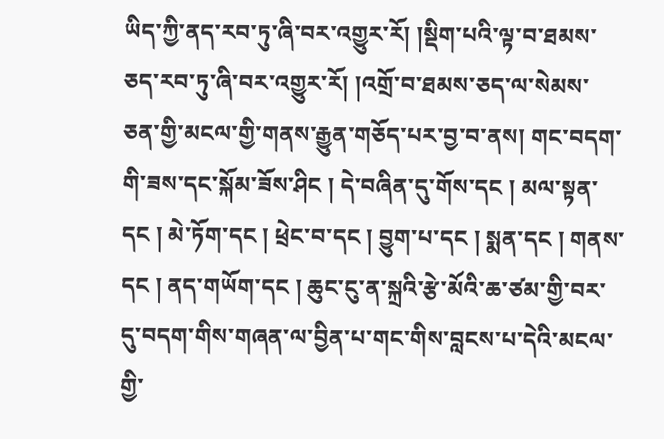ཡིད་ཀྱི་ནད་རབ་ཏུ་ཞི་བར་འགྱུར་རོ། །སྡིག་པའི་ལྟ་བ་ཐམས་ཅད་རབ་ཏུ་ཞི་བར་འགྱུར་རོ། །འགྲོ་བ་ཐམས་ཅད་ལ་སེམས་ཅན་གྱི་མངལ་གྱི་གནས་རྒྱུན་གཅོད་པར་བྱ་བ་ནས། གང་བདག་གི་ཟས་དང་སྐོམ་ཟོས་ཤིང ། དེ་བཞིན་དུ་གོས་དང ། མལ་སྟན་དང ། མེ་ཏོག་དང ། ཕྲེང་བ་དང ། བྱུག་པ་དང ། སྨན་དང ། གནས་དང ། ནད་གཡོག་དང ། ཆུང་ངུ་ན་སྐྲའི་རྩེ་མོའི་ཆ་ཙམ་གྱི་བར་དུ་བདག་གིས་གཞན་ལ་བྱིན་པ་གང་གིས་བླངས་པ་དེའི་མངལ་གྱི་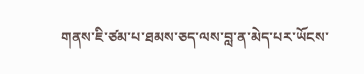གནས་ཇི་ཙམ་པ་ཐམས་ཅད་ལས་བླ་ན་མེད་པར་ཡོངས་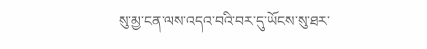སུ་མྱ་ངན་ལས་འདའ་བའི་བར་དུ་ཡོངས་སུ་ཐར་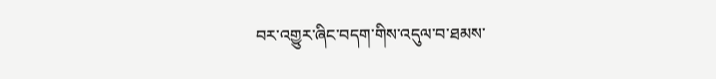བར་འགྱུར་ཞིང་བདག་གིས་འདུལ་བ་ཐམས་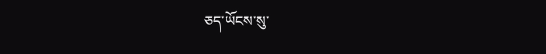ཅད་ཡོངས་སུ་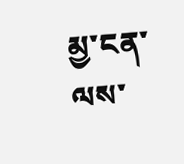མྱ་ངན་ལས་